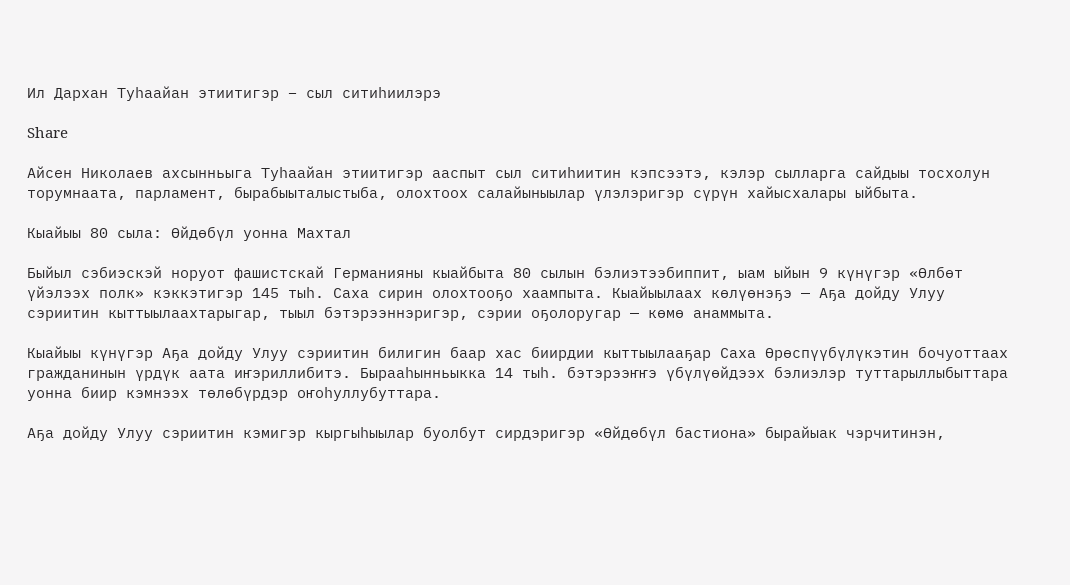Ил Дархан Туһаайан этиитигэр – сыл ситиһиилэрэ

Share

Айсен Николаев ахсынньыга Туһаайан этиитигэр ааспыт сыл ситиһиитин кэпсээтэ, кэлэр сылларга сайдыы тосхолун торумнаата, парламент, бырабыыталыстыба, олохтоох салайыныылар үлэлэригэр сүрүн хайысхалары ыйбыта.

Кыайыы 80 сыла: Өйдөбүл уонна Махтал

Быйыл сэбиэскэй норуот фашистскай Германияны кыайбыта 80 сылын бэлиэтээбиппит, ыам ыйын 9 күнүгэр «Өлбөт үйэлээх полк» кэккэтигэр 145 тыһ. Саха сирин олохтооҕо хаампыта. Кыайыылаах көлүөнэҕэ — Аҕа дойду Улуу сэриитин кыттыылаахтарыгар, тыыл бэтэрээннэригэр, сэрии оҕолоругар — көмө анаммыта.

Кыайыы күнүгэр Аҕа дойду Улуу сэриитин билигин баар хас биирдии кыттыылааҕар Саха Өрөспүүбүлүкэтин бочуоттаах гражданинын үрдүк аата иҥэриллибитэ. Бырааһынньыкка 14 тыһ. бэтэрээҥҥэ үбүлүөйдээх бэлиэлэр туттарыллыбыттара уонна биир кэмнээх төлөбүрдэр оҥоһуллубуттара.

Аҕа дойду Улуу сэриитин кэмигэр кыргыһыылар буолбут сирдэригэр «Өйдөбүл бастиона» бырайыак чэрчитинэн,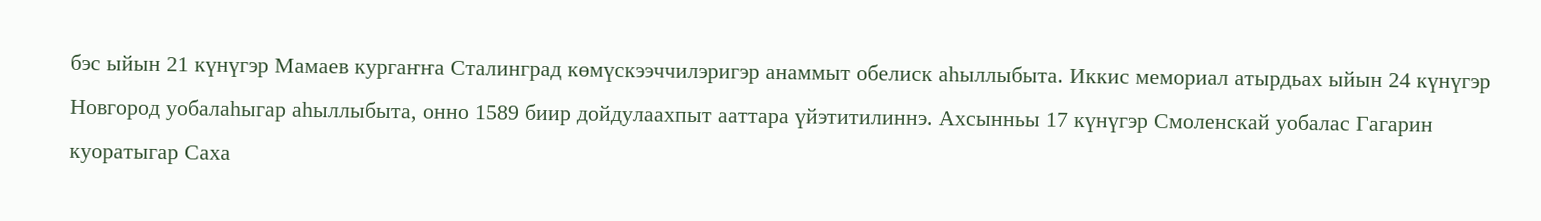бэс ыйын 21 күнүгэр Мамаев кургаҥҥа Сталинград көмүскээччилэригэр анаммыт обелиск аһыллыбыта. Иккис мемориал атырдьах ыйын 24 күнүгэр Новгород уобалаһыгар аһыллыбыта, онно 1589 биир дойдулаахпыт ааттара үйэтитилиннэ. Ахсынньы 17 күнүгэр Смоленскай уобалас Гагарин куоратыгар Саха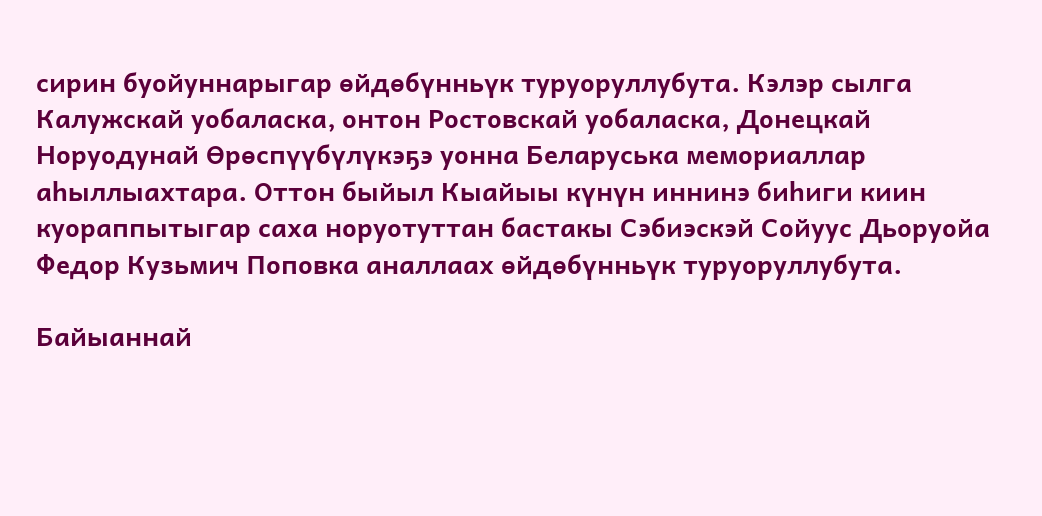сирин буойуннарыгар өйдөбүнньүк туруоруллубута. Кэлэр сылга Калужскай уобаласка, онтон Ростовскай уобаласка, Донецкай Норуодунай Өрөспүүбүлүкэҕэ уонна Беларуська мемориаллар аһыллыахтара. Оттон быйыл Кыайыы күнүн иннинэ биһиги киин куораппытыгар саха норуотуттан бастакы Сэбиэскэй Сойуус Дьоруойа Федор Кузьмич Поповка аналлаах өйдөбүнньүк туруоруллубута.

Байыаннай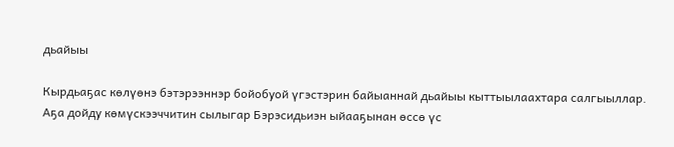дьайыы

Кырдьаҕас көлүөнэ бэтэрээннэр бойобуой үгэстэрин байыаннай дьайыы кыттыылаахтара салгыыллар. Аҕа дойду көмүскээччитин сылыгар Бэрэсидьиэн ыйааҕынан өссө үс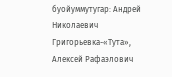буойуммутугар: Андрей Николаевич Григорьевка-«Тута», Алексей Рафаэлович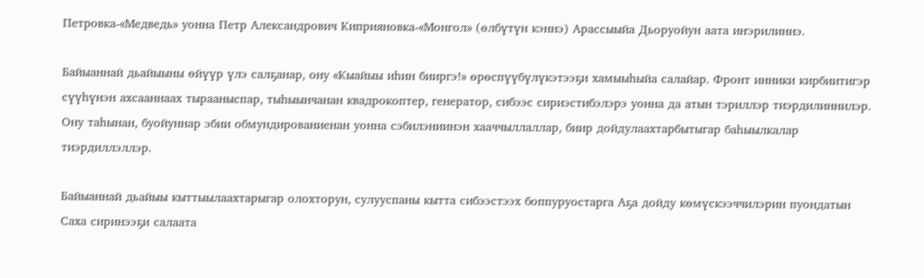Петровка-«Медведь» уонна Петр Александрович Киприяновка-«Монгол» (өлбүтүн кэннэ) Арассыыйа Дьоруойун аата иҥэрилиннэ.

Байыаннай дьайыыны өйүүр үлэ салҕанар, ону «Кыайыы иһин бииргэ!» өрөспүүбүлүкэтээҕи хамыыһыйа салайар. Фронт инники кирбиитигэр сүүһүнэн ахсааннаах тырааныспар, тыһыынчанан квадрокоптер, генератор, сибээс сириэстибэлэрэ уонна да атын тэриллэр тиэрдилиннилэр. Ону таһынан, буойуннар эбии обмундированиенан уонна сэбилэниинэн хааччыллаллар, биир дойдулаахтарбытыгар баһыылкалар тиэрдиллэллэр.

Байыаннай дьайыы кыттыылаахтарыгар олохторун, сулууспаны кытта сибээстээх боппуруостарга Аҕа дойду көмүскээччилэрин пуондатын Саха сиринээҕи салаата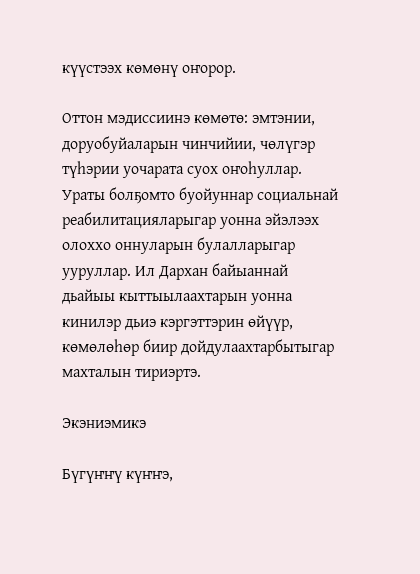күүстээх көмөнү оҥорор.

Оттон мэдиссиинэ көмөтө: эмтэнии, доруобуйаларын чинчийии, чөлүгэр түһэрии уочарата суох оҥоһуллар. Ураты болҕомто буойуннар социальнай реабилитацияларыгар уонна эйэлээх олоххо оннуларын булалларыгар ууруллар. Ил Дархан байыаннай дьайыы кыттыылаахтарын уонна кинилэр дьиэ кэргэттэрин өйүүр, көмөлөһөр биир дойдулаахтарбытыгар махталын тириэртэ.

Экэниэмикэ

Бүгүҥҥү күҥҥэ,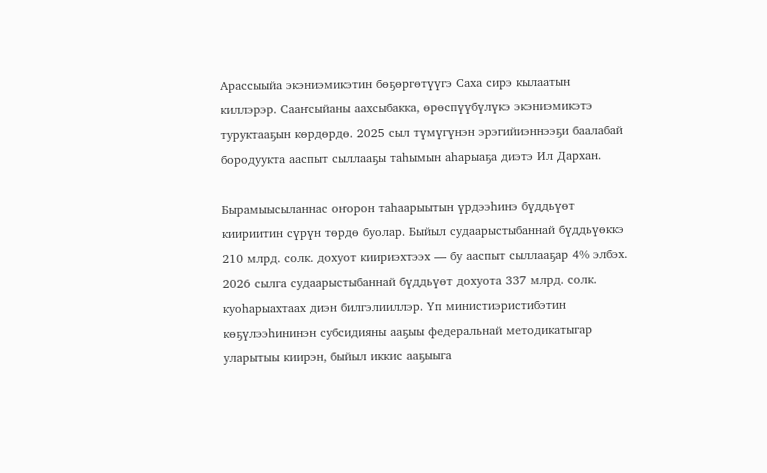Арассыыйа экэниэмикэтин бөҕөргөтүүгэ Саха сирэ кылаатын киллэрэр. Сааҥсыйаны аахсыбакка, өрөспүүбүлүкэ экэниэмикэтэ туруктааҕын көрдөрдө. 2025 сыл түмүгүнэн эрэгийиэннээҕи баалабай бородуукта ааспыт сыллааҕы таһымын аһарыаҕа диэтэ Ил Дархан.

Бырамыысыланнас оҥорон таһаарыытын үрдээһинэ бүддьүөт киириитин сүрүн төрдө буолар. Быйыл судаарыстыбаннай бүддьүөккэ 210 млрд. солк. дохуот киириэхтээх — бу ааспыт сыллааҕар 4% элбэх. 2026 сылга судаарыстыбаннай бүддьүөт дохуота 337 млрд. солк. куоһарыахтаах диэн билгэлииллэр. Үп министиэристибэтин көҕүлээһининэн субсидияны ааҕыы федеральнай методикатыгар уларытыы киирэн, быйыл иккис ааҕыыга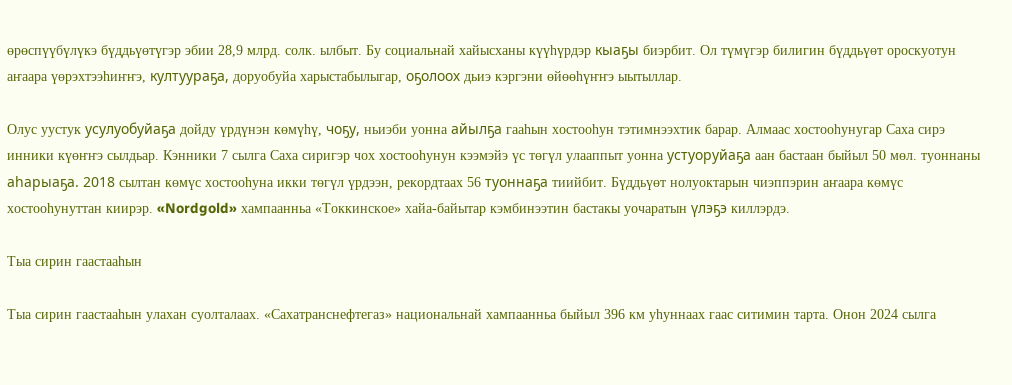өрөспүүбүлүкэ бүддьүөтүгэр эбии 28,9 млрд. солк. ылбыт. Бу социальнай хайысханы күүһүрдэр кыаҕы биэрбит. Ол түмүгэр билигин бүддьүөт ороскуотун аҥаара үөрэхтээһиҥҥэ, култуураҕа, доруобуйа харыстабылыгар, оҕолоох дьиэ кэргэни өйөөһүҥҥэ ыытыллар.

Олус уустук усулуобуйаҕа дойду үрдүнэн көмүһү, чоҕу, ньиэби уонна айылҕа гааһын хостооһун тэтимнээхтик барар. Алмаас хостооһунугар Саха сирэ инники күөҥҥэ сылдьар. Кэнники 7 сылга Саха сиригэр чох хостооһунун кээмэйэ үс төгүл улааппыт уонна устуоруйаҕа аан бастаан быйыл 50 мөл. туоннаны аһарыаҕа. 2018 сылтан көмүс хостооһуна икки төгүл үрдээн, рекордтаах 56 туоннаҕа тиийбит. Бүддьүөт нолуоктарын чиэппэрин аҥаара көмүс хостооһунуттан киирэр. «Nordgold» хампаанньа «Токкинское» хайа-байытар кэмбинээтин бастакы уочаратын үлэҕэ киллэрдэ.

Тыа сирин гаастааһын

Тыа сирин гаастааһын улахан суолталаах. «Сахатранснефтегаз» национальнай хампаанньа быйыл 396 км уһуннаах гаас ситимин тарта. Онон 2024 сылга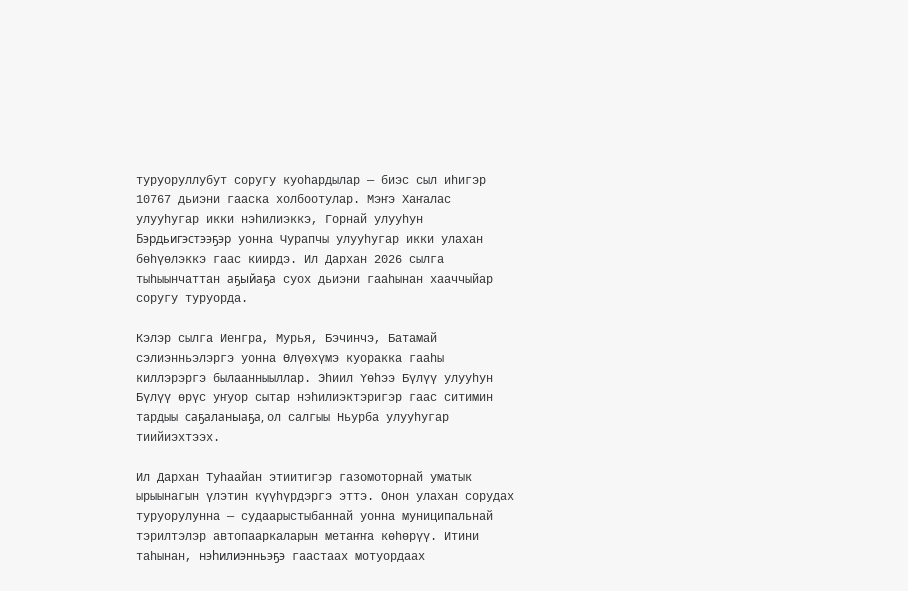туруоруллубут соругу куоһардылар — биэс сыл иһигэр 10767 дьиэни гааска холбоотулар. Мэҥэ Хаҥалас улууһугар икки нэһилиэккэ, Горнай улууһун Бэрдьигэстээҕэр уонна Чурапчы улууһугар икки улахан бөһүөлэккэ гаас киирдэ. Ил Дархан 2026 сылга тыһыынчаттан аҕыйаҕа суох дьиэни гааһынан хааччыйар соругу туруорда.

Кэлэр сылга Иенгра, Мурья, Бэчинчэ, Батамай сэлиэнньэлэргэ уонна Өлүөхүмэ куоракка гааһы киллэрэргэ былаанныыллар. Эһиил Үөһээ Бүлүү улууһун Бүлүү өрүс уҥуор сытар нэһилиэктэригэр гаас ситимин тардыы саҕаланыаҕа, ол салгыы Ньурба улууһугар тиийиэхтээх.

Ил Дархан Туһаайан этиитигэр газомоторнай уматык ырыынагын үлэтин күүһүрдэргэ эттэ. Онон улахан сорудах туруорулунна — судаарыстыбаннай уонна муниципальнай тэрилтэлэр автопааркаларын метаҥҥа көһөрүү. Итини таһынан, нэһилиэнньэҕэ гаастаах мотуордаах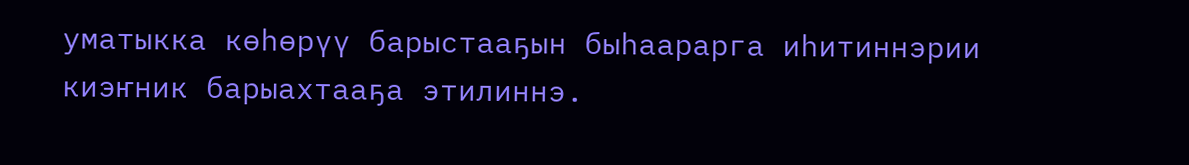уматыкка көһөрүү барыстааҕын быһаарарга иһитиннэрии киэҥник барыахтааҕа этилиннэ.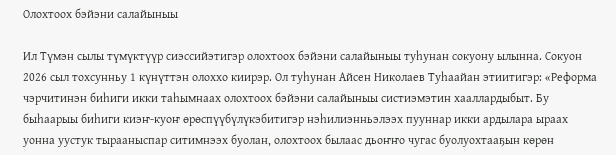Олохтоох бэйэни салайыныы

Ил Түмэн сылы түмүктүүр сиэссийэтигэр олохтоох бэйэни салайыныы туһунан сокуону ылынна. Сокуон 2026 сыл тохсунньу 1 күнүттэн олоххо киирэр. Ол туһунан Айсен Николаев Туһаайан этиитигэр: «Реформа чэрчитинэн биһиги икки таһымнаах олохтоох бэйэни салайыныы систиэмэтин хааллардыбыт. Бу быһаарыы биһиги киэҥ-куоҥ өрөспүүбүлүкэбитигэр нэһилиэнньэлээх пууннар икки ардылара ыраах уонна уустук тырааныспар ситимнээх буолан, олохтоох былаас дьоҥҥо чугас буолуохтааҕын көрөн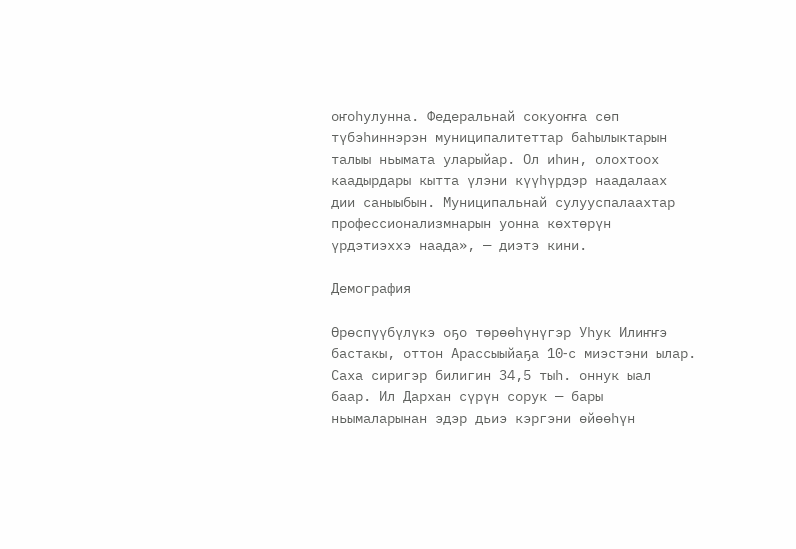оҥоһулунна. Федеральнай сокуоҥҥа сөп түбэһиннэрэн муниципалитеттар баһылыктарын талыы ньымата уларыйар. Ол иһин, олохтоох каадырдары кытта үлэни күүһүрдэр наадалаах дии саныыбын. Муниципальнай сулууспалаахтар профессионализмнарын уонна көхтөрүн үрдэтиэххэ наада», — диэтэ кини.

Демография

Өрөспүүбүлүкэ оҕо төрөөһүнүгэр Уһук Илиҥҥэ бастакы, оттон Арассыыйаҕа 10‑с миэстэни ылар. Саха сиригэр билигин 34,5 тыһ. оннук ыал баар. Ил Дархан сүрүн сорук — бары ньымаларынан эдэр дьиэ кэргэни өйөөһүн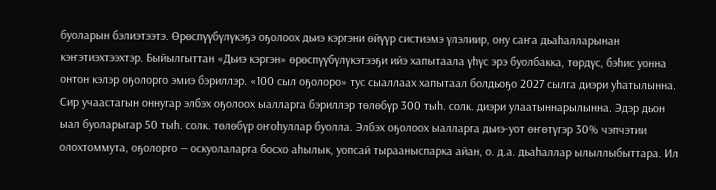буоларын бэлиэтээтэ. Өрөспүүбүлүкэҕэ оҕолоох дьиэ кэргэни өйүүр систиэмэ үлэлиир, ону саҥа дьаһалларынан кэҥэтиэхтээхтэр. Быйылгыттан «Дьиэ кэргэн» өрөспүүбүлүкэтээҕи ийэ хапытаала үһүс эрэ буолбакка, төрдүс, бэһис уонна онтон кэлэр оҕолорго эмиэ бэриллэр. «100 сыл оҕолоро» тус сыаллаах хапытаал болдьоҕо 2027 сылга диэри уһатылынна. Сир учаастагын оннугар элбэх оҕолоох ыалларга бэриллэр төлөбүр 300 тыһ. солк. диэри улаатыннарылынна. Эдэр дьон ыал буоларыгар 50 тыһ. солк. төлөбүр оҥоһуллар буолла. Элбэх оҕолоох ыалларга дьиэ-уот өҥөтүгэр 30% чэпчэтии олохтоммута, оҕолорго — оскуолаларга босхо аһылык, уопсай тырааныспарка айан, о. д.а. дьаһаллар ылыллыбыттара. Ил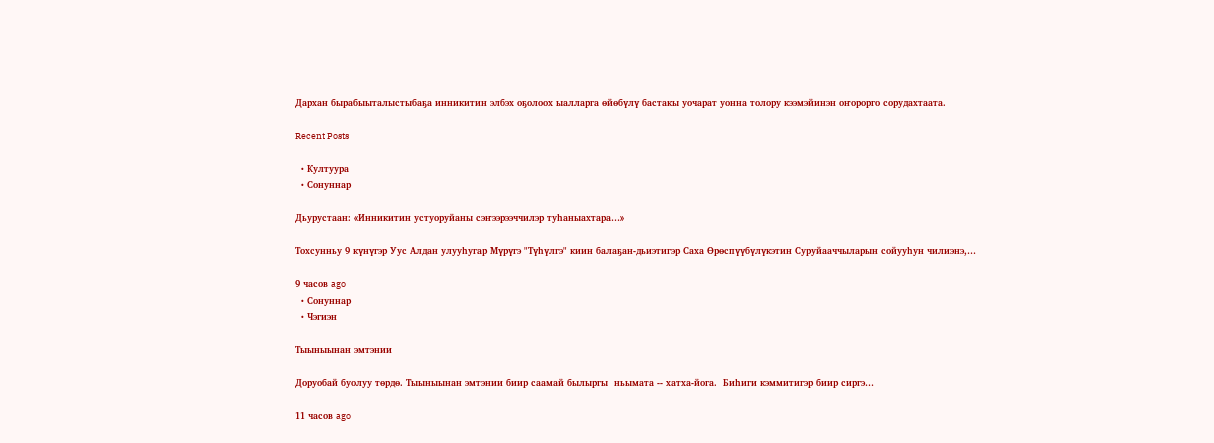Дархан бырабыыталыстыбаҕа инникитин элбэх оҕолоох ыалларга өйөбүлү бастакы уочарат уонна толору кээмэйинэн оҥорорго сорудахтаата.

Recent Posts

  • Култуура
  • Сонуннар

Дьурустаан: «Инникитин устуоруйаны сэҥээрээччилэр туһаныахтара…»

Тохсунньу 9 күнүгэр Уус Алдан улууһугар Мүрүгэ "Түһүлгэ" киин балаҕан-дьиэтигэр Саха Өрөспүүбүлүкэтин Суруйааччыларын сойууһун чилиэнэ,…

9 часов ago
  • Сонуннар
  • Чэгиэн

Тыыныынан эмтэнии

Доруобай буолуу төрдө. Тыыныынан эмтэнии биир саамай былыргы  ньымата -- хатха-йога.  Биһиги кэммитигэр биир сиргэ…

11 часов ago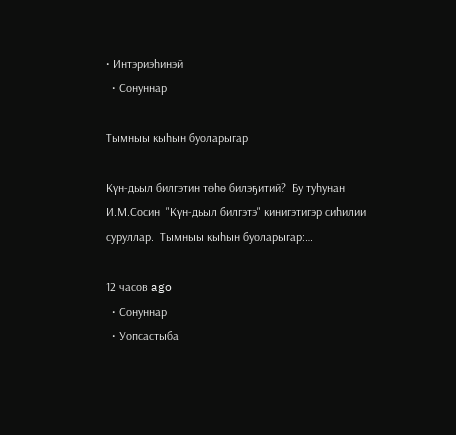• Интэриэһинэй
  • Сонуннар

Тымныы кыһын буоларыгар

Күн-дьыл билгэтин төһө билэҕитий?  Бу туһунан И.М.Сосин  "Күн-дьыл билгэтэ" кинигэтигэр сиһилии суруллар.  Тымныы кыһын буоларыгар:…

12 часов ago
  • Сонуннар
  • Уопсастыба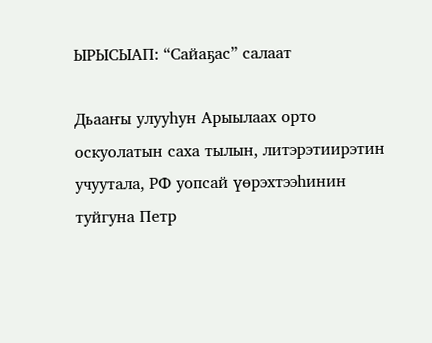ЫРЫСЫАП: “Сайаҕас” салаат

Дьааҥы улууһун Арыылаах орто оскуолатын саха тылын, литэрэтиирэтин учуутала, РФ уопсай үөрэхтээһинин туйгуна Петр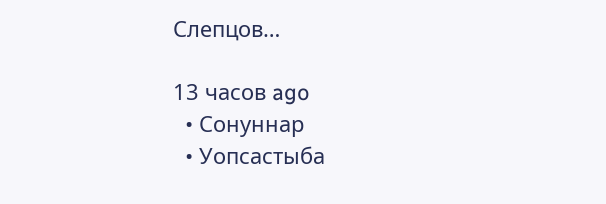Слепцов…

13 часов ago
  • Сонуннар
  • Уопсастыба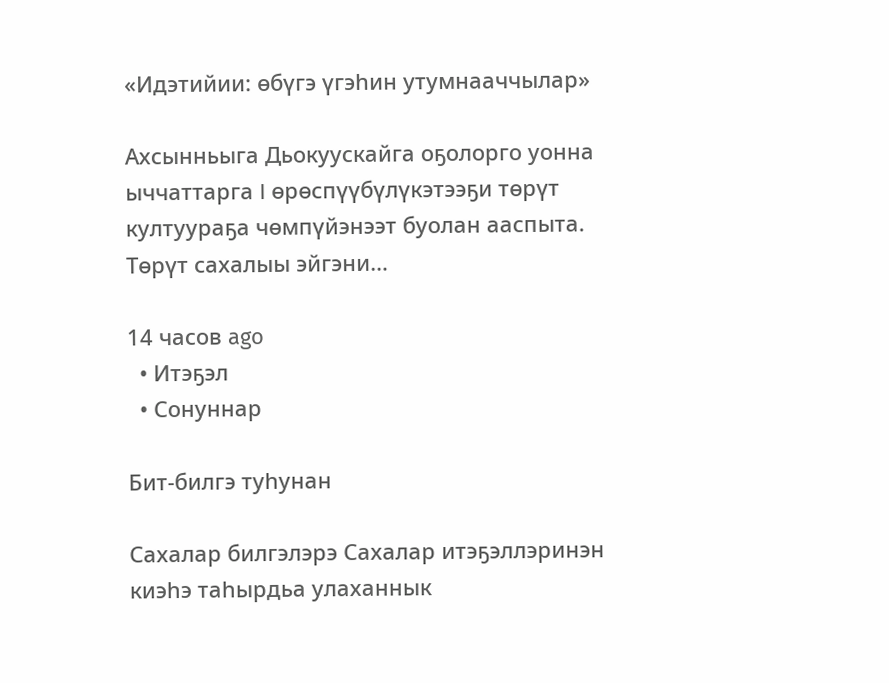«Идэтийии: өбүгэ үгэһин утумнааччылар»

Ахсынньыга Дьокуускайга оҕолорго уонна ыччаттарга I өрөспүүбүлүкэтээҕи төрүт култуураҕа чөмпүйэнээт буолан ааспыта.   Төрүт сахалыы эйгэни…

14 часов ago
  • Итэҕэл
  • Сонуннар

Бит-билгэ туһунан

Сахалар билгэлэрэ Сахалар итэҕэллэринэн киэһэ таһырдьа улаханнык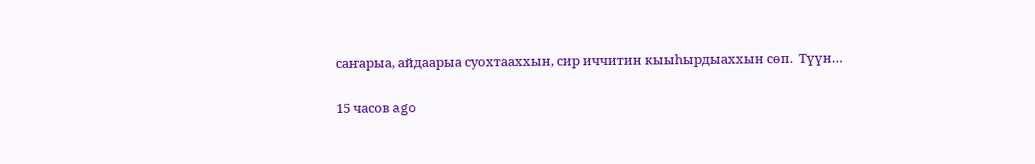саҥарыа, айдаарыа суохтааххын, сир иччитин кыыһырдыаххын сөп.  Түүн…

15 часов ago